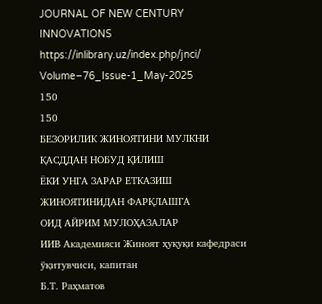JOURNAL OF NEW CENTURY INNOVATIONS
https://inlibrary.uz/index.php/jnci/
Volume–76_Issue-1_May-2025
150
150
БЕЗОРИЛИК ЖИНОЯТИНИ МУЛКНИ ҚАСДДАН НОБУД ҚИЛИШ
ЁКИ УНГА ЗАРАР ЕТКАЗИШ ЖИНОЯТИНИДАН ФАРҚЛАШГА
ОИД АЙРИМ МУЛОҲАЗАЛАР
ИИВ Академияси Жиноят ҳуқуқи кафедраси
ўқитувчиси, капитан
Б.Т. Раҳматов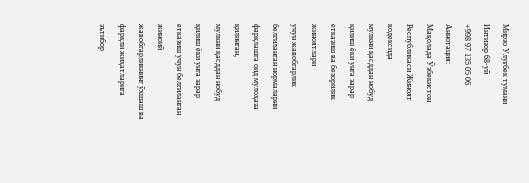Мирзо Улуғбек тумани Интизор 68-уй
+998 97 135 05 06
Аннотация:
Мақолада Ўзбекистон Республикаси Жиноят кодексида
мулкни қасддан нобуд қилиш ёки унга зарар етказиш ва безорилик жиноятлари
учун жавобгарлик белгиланган нормаларни фарқлашга оид мулоҳаза қилинган,
мулкни қасддан нобуд қилиш ёки унга зарар етказиш учун белгиланган жиноий
жавобгарликнинг ўхшаш ва фарқли жиҳатларига эътибор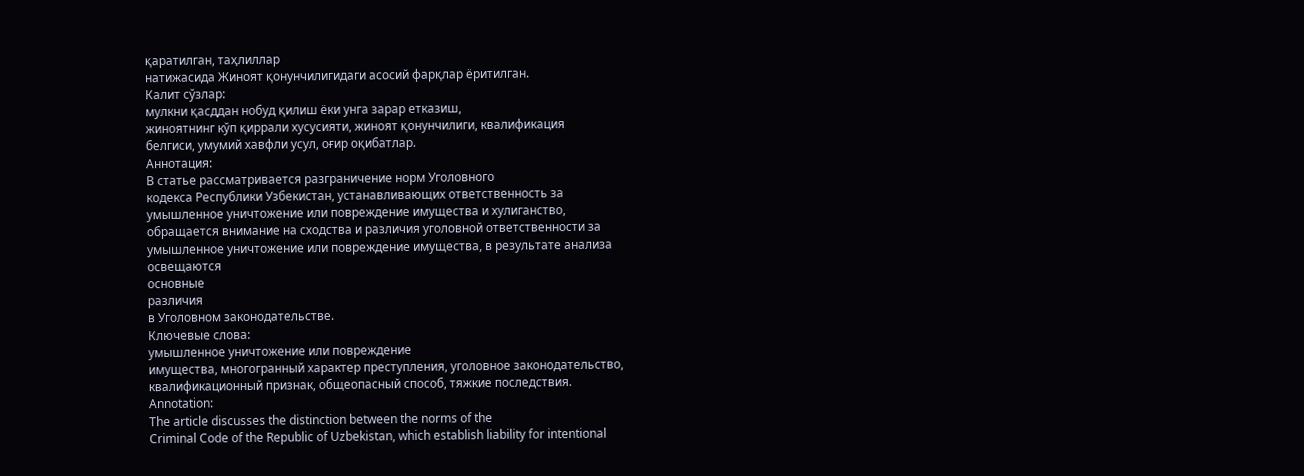қаратилган, таҳлиллар
натижасида Жиноят қонунчилигидаги асосий фарқлар ёритилган.
Калит сўзлар:
мулкни қасддан нобуд қилиш ёки унга зарар етказиш,
жиноятнинг кўп қиррали хусусияти, жиноят қонунчилиги, квалификация
белгиси, умумий хавфли усул, оғир оқибатлар.
Аннотация:
В статье рассматривается разграничение норм Уголовного
кодекса Республики Узбекистан, устанавливающих ответственность за
умышленное уничтожение или повреждение имущества и хулиганство,
обращается внимание на сходства и различия уголовной ответственности за
умышленное уничтожение или повреждение имущества, в результате анализа
освещаются
основные
различия
в Уголовном законодательстве.
Ключевые слова:
умышленное уничтожение или повреждение
имущества, многогранный характер преступления, уголовное законодательство,
квалификационный признак, общеопасный способ, тяжкие последствия.
Annotation:
The article discusses the distinction between the norms of the
Criminal Code of the Republic of Uzbekistan, which establish liability for intentional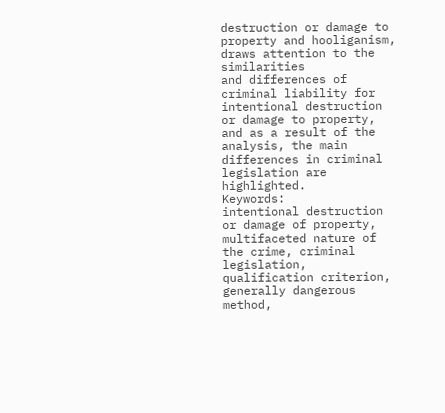destruction or damage to property and hooliganism, draws attention to the similarities
and differences of criminal liability for intentional destruction or damage to property,
and as a result of the analysis, the main differences in criminal legislation are
highlighted.
Keywords:
intentional destruction or damage of property, multifaceted nature of
the crime, criminal legislation, qualification criterion, generally dangerous method,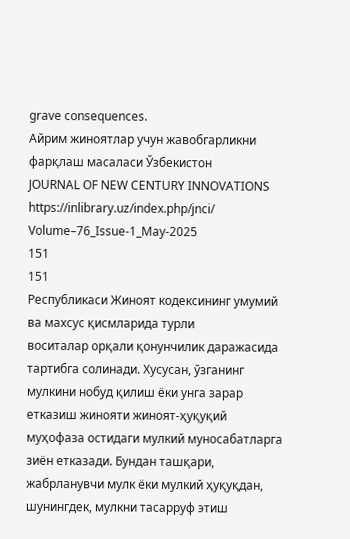grave consequences.
Айрим жиноятлар учун жавобгарликни фарқлаш масаласи Ўзбекистон
JOURNAL OF NEW CENTURY INNOVATIONS
https://inlibrary.uz/index.php/jnci/
Volume–76_Issue-1_May-2025
151
151
Республикаси Жиноят кодексининг умумий ва махсус қисмларида турли
воситалар орқали қонунчилик даражасида тартибга солинади. Хусусан, ўзганинг
мулкини нобуд қилиш ёки унга зарар етказиш жинояти жиноят-ҳуқуқий
муҳофаза остидаги мулкий муносабатларга зиён етказади. Бундан ташқари,
жабрланувчи мулк ёки мулкий ҳуқуқдан, шунингдек, мулкни тасарруф этиш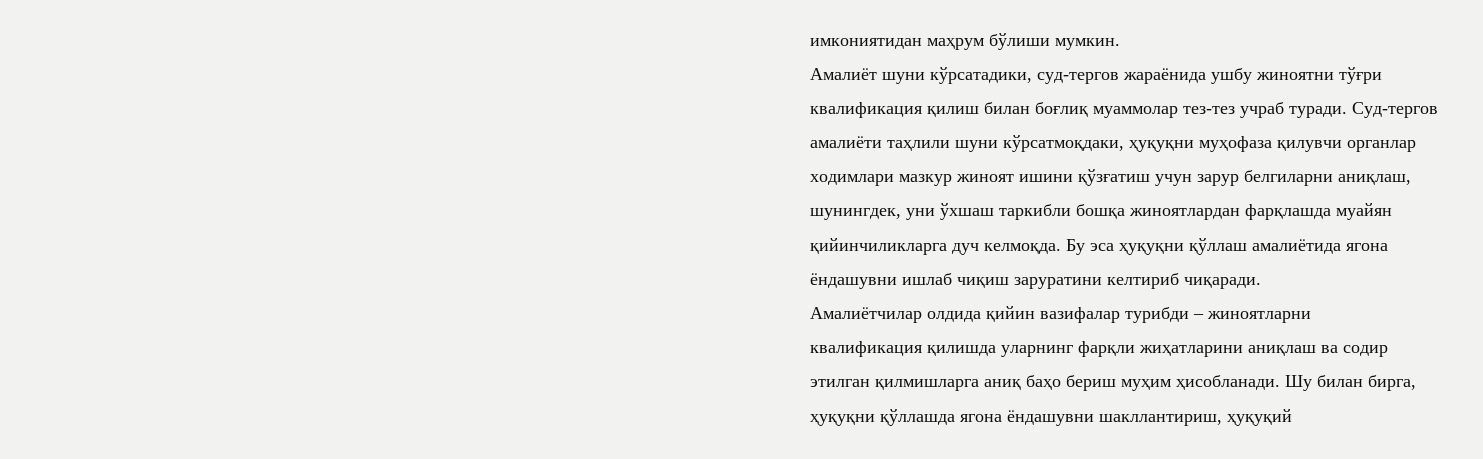имкониятидан маҳрум бўлиши мумкин.
Амалиёт шуни кўрсатадики, суд-тергов жараёнида ушбу жиноятни тўғри
квалификация қилиш билан боғлиқ муаммолар тез-тез учраб туради. Суд-тергов
амалиёти таҳлили шуни кўрсатмоқдаки, ҳуқуқни муҳофаза қилувчи органлар
ходимлари мазкур жиноят ишини қўзғатиш учун зарур белгиларни аниқлаш,
шунингдек, уни ўхшаш таркибли бошқа жиноятлардан фарқлашда муайян
қийинчиликларга дуч келмоқда. Бу эса ҳуқуқни қўллаш амалиётида ягона
ёндашувни ишлаб чиқиш заруратини келтириб чиқаради.
Амалиётчилар олдида қийин вазифалар турибди – жиноятларни
квалификация қилишда уларнинг фарқли жиҳатларини аниқлаш ва содир
этилган қилмишларга аниқ баҳо бериш муҳим ҳисобланади. Шу билан бирга,
ҳуқуқни қўллашда ягона ёндашувни шакллантириш, ҳуқуқий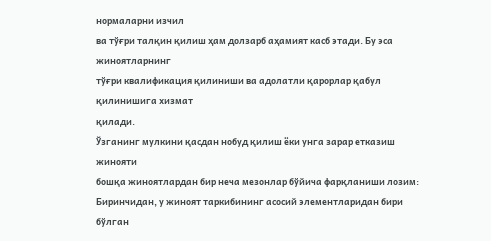нормаларни изчил
ва тўғри талқин қилиш ҳам долзарб аҳамият касб этади. Бу эса жиноятларнинг
тўғри квалификация қилиниши ва адолатли қарорлар қабул қилинишига хизмат
қилади.
Ўзганинг мулкини қасдан нобуд қилиш ёки унга зарар етказиш жинояти
бошқа жиноятлардан бир неча мезонлар бўйича фарқланиши лозим:
Биринчидан, у жиноят таркибининг асосий элементларидан бири бўлган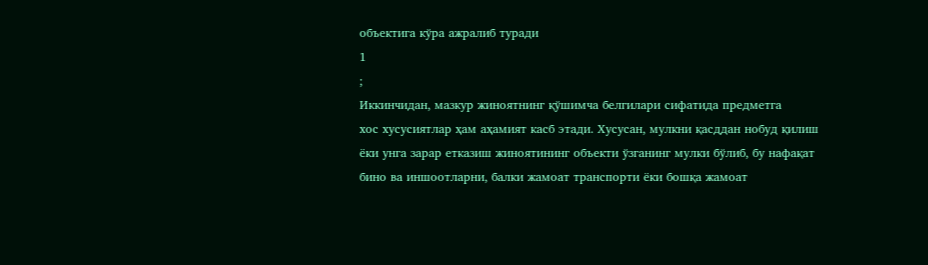объектига кўра ажралиб туради
1
;
Иккинчидан, мазкур жиноятнинг қўшимча белгилари сифатида предметга
хос хусусиятлар ҳам аҳамият касб этади. Хусусан, мулкни қасддан нобуд қилиш
ёки унга зарар етказиш жиноятининг объекти ўзганинг мулки бўлиб, бу нафақат
бино ва иншоотларни, балки жамоат транспорти ёки бошқа жамоат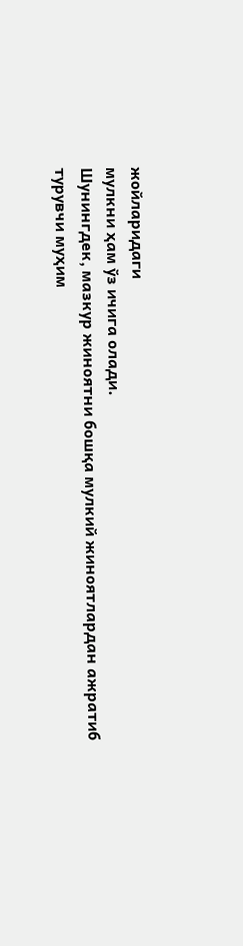жойларидаги
мулкни ҳам ўз ичига олади.
Шунингдек, мазкур жиноятни бошқа мулкий жиноятлардан ажратиб
турувчи муҳим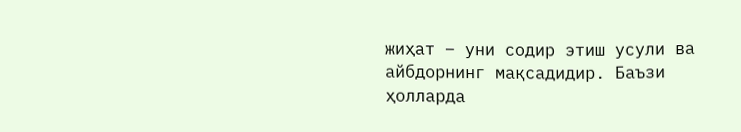жиҳат – уни содир этиш усули ва айбдорнинг мақсадидир. Баъзи
ҳолларда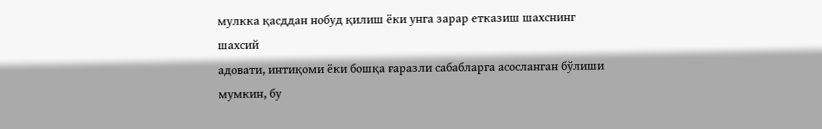мулкка қасддан нобуд қилиш ёки унга зарар етказиш шахснинг шахсий
адовати, интиқоми ёки бошқа ғаразли сабабларга асосланган бўлиши мумкин, бу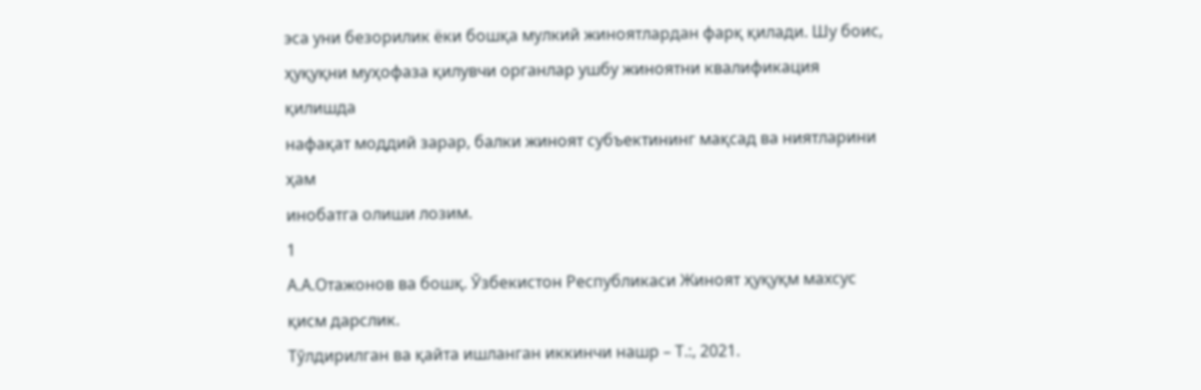эса уни безорилик ёки бошқа мулкий жиноятлардан фарқ қилади. Шу боис,
ҳуқуқни муҳофаза қилувчи органлар ушбу жиноятни квалификация қилишда
нафақат моддий зарар, балки жиноят субъектининг мақсад ва ниятларини ҳам
инобатга олиши лозим.
1
А.А.Отажонов ва бошқ. Ўзбекистон Республикаси Жиноят ҳуқуқм махсус қисм дарслик.
Тўлдирилган ва қайта ишланган иккинчи нашр – Т.:, 2021.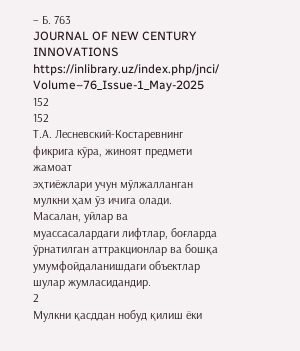– Б. 763
JOURNAL OF NEW CENTURY INNOVATIONS
https://inlibrary.uz/index.php/jnci/
Volume–76_Issue-1_May-2025
152
152
Т.А. Лесневский-Костаревнинг фикрига кўра, жиноят предмети жамоат
эҳтиёжлари учун мўлжалланган мулкни ҳам ўз ичига олади. Масалан, уйлар ва
муассасалардаги лифтлар, боғларда ўрнатилган аттракционлар ва бошқа
умумфойдаланишдаги объектлар шулар жумласидандир.
2
Мулкни қасддан нобуд қилиш ёки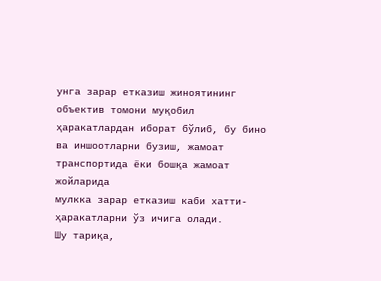унга зарар етказиш жиноятининг
объектив томони муқобил ҳаракатлардан иборат бўлиб, бу бино
ва иншоотларни бузиш, жамоат транспортида ёки бошқа жамоат жойларида
мулкка зарар етказиш каби хатти-ҳаракатларни ўз ичига олади.
Шу тариқа,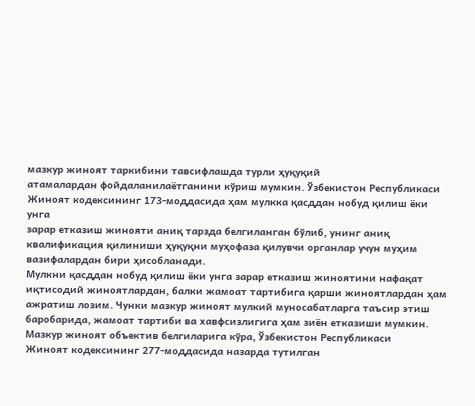мазкур жиноят таркибини тавсифлашда турли ҳуқуқий
атамалардан фойдаланилаётганини кўриш мумкин. Ўзбекистон Республикаси
Жиноят кодексининг 173-моддасида ҳам мулкка қасддан нобуд қилиш ёки унга
зарар етказиш жинояти аниқ тарзда белгиланган бўлиб, унинг аниқ
квалификация қилиниши ҳуқуқни муҳофаза қилувчи органлар учун муҳим
вазифалардан бири ҳисобланади.
Мулкни қасддан нобуд қилиш ёки унга зарар етказиш жиноятини нафақат
иқтисодий жиноятлардан, балки жамоат тартибига қарши жиноятлардан ҳам
ажратиш лозим. Чунки мазкур жиноят мулкий муносабатларга таъсир этиш
баробарида, жамоат тартиби ва хавфсизлигига ҳам зиён етказиши мумкин.
Мазкур жиноят объектив белгиларига кўра, Ўзбекистон Республикаси
Жиноят кодексининг 277-моддасида назарда тутилган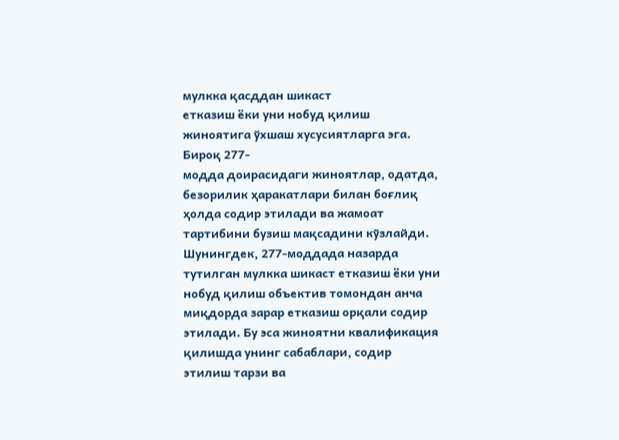мулкка қасддан шикаст
етказиш ёки уни нобуд қилиш жиноятига ўхшаш хусусиятларга эга. Бироқ 277-
модда доирасидаги жиноятлар, одатда, безорилик ҳаракатлари билан боғлиқ
ҳолда содир этилади ва жамоат тартибини бузиш мақсадини кўзлайди.
Шунингдек, 277-моддада назарда тутилган мулкка шикаст етказиш ёки уни
нобуд қилиш объектив томондан анча миқдорда зарар етказиш орқали содир
этилади. Бу эса жиноятни квалификация қилишда унинг сабаблари, содир
этилиш тарзи ва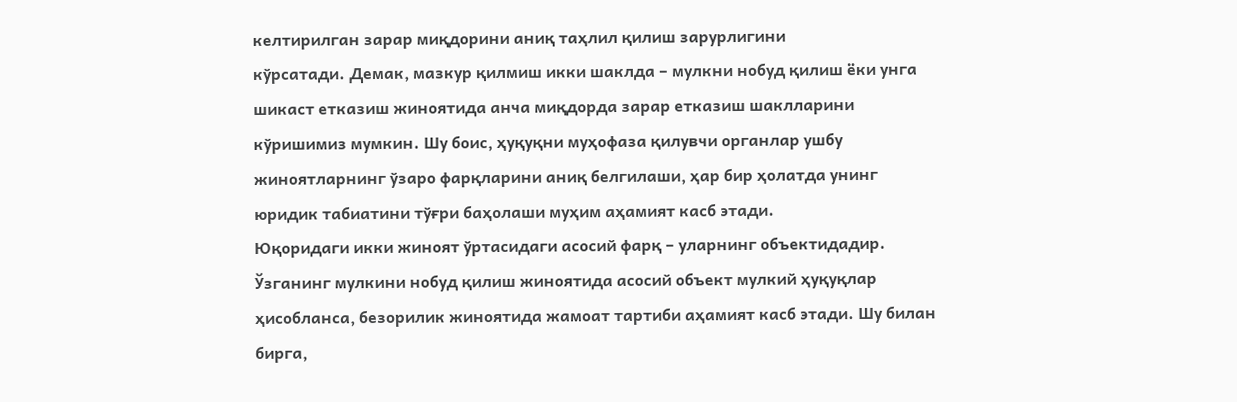келтирилган зарар миқдорини аниқ таҳлил қилиш зарурлигини
кўрсатади. Демак, мазкур қилмиш икки шаклда – мулкни нобуд қилиш ёки унга
шикаст етказиш жиноятида анча миқдорда зарар етказиш шаклларини
кўришимиз мумкин. Шу боис, ҳуқуқни муҳофаза қилувчи органлар ушбу
жиноятларнинг ўзаро фарқларини аниқ белгилаши, ҳар бир ҳолатда унинг
юридик табиатини тўғри баҳолаши муҳим аҳамият касб этади.
Юқоридаги икки жиноят ўртасидаги асосий фарқ – уларнинг объектидадир.
Ўзганинг мулкини нобуд қилиш жиноятида асосий объект мулкий ҳуқуқлар
ҳисобланса, безорилик жиноятида жамоат тартиби аҳамият касб этади. Шу билан
бирга,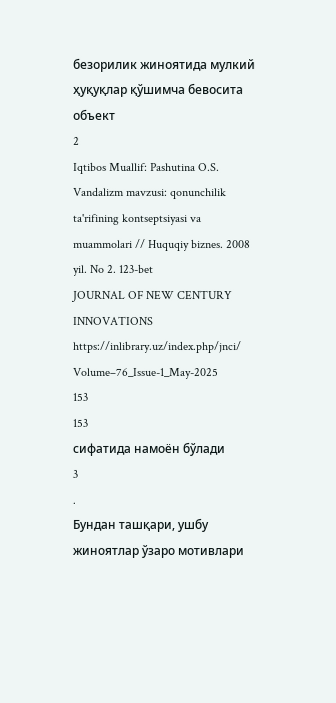безорилик жиноятида мулкий ҳуқуқлар қўшимча бевосита объект
2
Iqtibos Muallif: Pashutina O.S. Vandalizm mavzusi: qonunchilik ta'rifining kontseptsiyasi va
muammolari // Huquqiy biznes. 2008 yil. No 2. 123-bet
JOURNAL OF NEW CENTURY INNOVATIONS
https://inlibrary.uz/index.php/jnci/
Volume–76_Issue-1_May-2025
153
153
сифатида намоён бўлади
3
.
Бундан ташқари, ушбу жиноятлар ўзаро мотивлари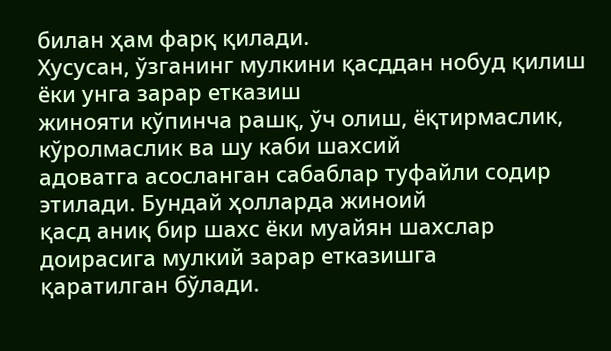билан ҳам фарқ қилади.
Хусусан, ўзганинг мулкини қасддан нобуд қилиш ёки унга зарар етказиш
жинояти кўпинча рашқ, ўч олиш, ёқтирмаслик, кўролмаслик ва шу каби шахсий
адоватга асосланган сабаблар туфайли содир этилади. Бундай ҳолларда жиноий
қасд аниқ бир шахс ёки муайян шахслар доирасига мулкий зарар етказишга
қаратилган бўлади.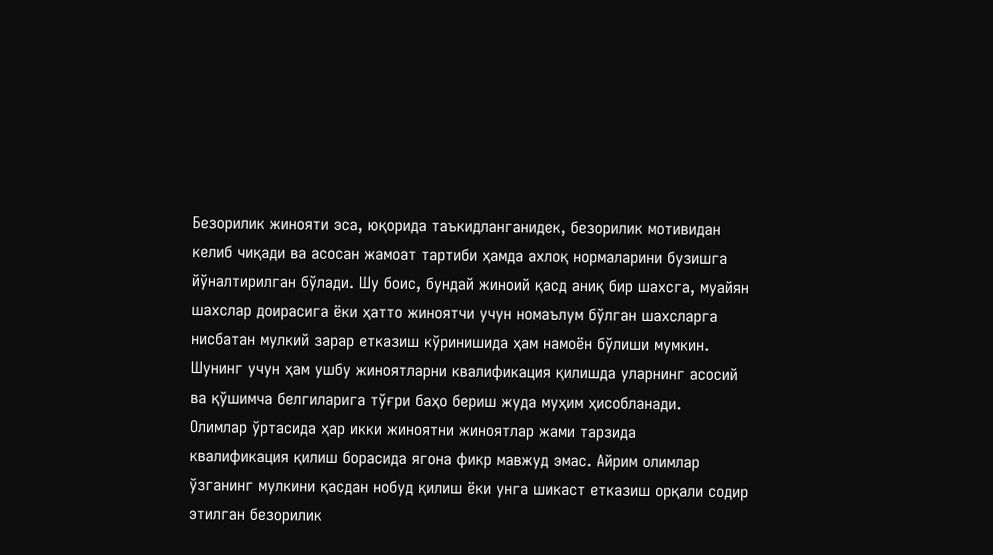Безорилик жинояти эса, юқорида таъкидланганидек, безорилик мотивидан
келиб чиқади ва асосан жамоат тартиби ҳамда ахлоқ нормаларини бузишга
йўналтирилган бўлади. Шу боис, бундай жиноий қасд аниқ бир шахсга, муайян
шахслар доирасига ёки ҳатто жиноятчи учун номаълум бўлган шахсларга
нисбатан мулкий зарар етказиш кўринишида ҳам намоён бўлиши мумкин.
Шунинг учун ҳам ушбу жиноятларни квалификация қилишда уларнинг асосий
ва қўшимча белгиларига тўғри баҳо бериш жуда муҳим ҳисобланади.
Олимлар ўртасида ҳар икки жиноятни жиноятлар жами тарзида
квалификация қилиш борасида ягона фикр мавжуд эмас. Айрим олимлар
ўзганинг мулкини қасдан нобуд қилиш ёки унга шикаст етказиш орқали содир
этилган безорилик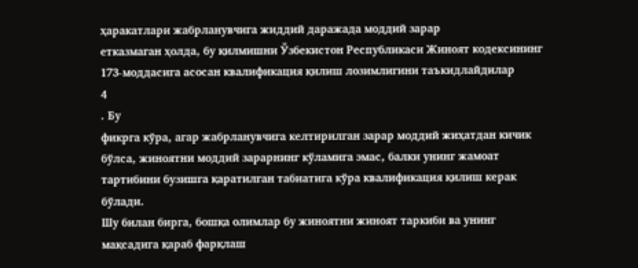ҳаракатлари жабрланувчига жиддий даражада моддий зарар
етказмаган ҳолда, бу қилмишни Ўзбекистон Республикаси Жиноят кодексининг
173-моддасига асосан квалификация қилиш лозимлигини таъкидлайдилар
4
. Бу
фикрга кўра, агар жабрланувчига келтирилган зарар моддий жиҳатдан кичик
бўлса, жиноятни моддий зарарнинг кўламига эмас, балки унинг жамоат
тартибини бузишга қаратилган табиатига кўра квалификация қилиш керак
бўлади.
Шу билан бирга, бошқа олимлар бу жиноятни жиноят таркиби ва унинг
мақсадига қараб фарқлаш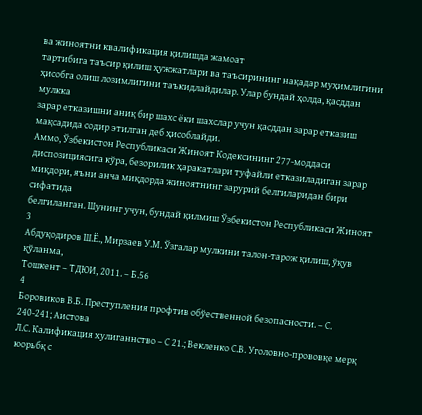ва жиноятни квалификация қилишда жамоат
тартибига таъсир қилиш ҳужжатлари ва таъсирининг нақадар муҳимлигини
ҳисобга олиш лозимлигини таъкидлайдилар. Улар бундай ҳолда, қасддан мулкка
зарар етказишни аниқ бир шахс ёки шахслар учун қасддан зарар етказиш
мақсадида содир этилган деб ҳисоблайди.
Аммо, Ўзбекистон Республикаси Жиноят Кодексининг 277-моддаси
диспозициясига кўра, безорилик ҳаракатлари туфайли етказиладиган зарар
миқдори, яъни анча миқдорда жиноятнинг зарурий белгиларидан бири сифатида
белгиланган. Шунинг учун, бундай қилмиш Ўзбекистон Республикаси Жиноят
3
Абдуқодиров Ш.Ё., Мирзаев У.М. Ўзгалар мулкини талон-тарож қилиш, ўқув қўланма,
Тошкент – ТДЮИ, 2011. – Б.56
4
Боровиков В.Б. Преступления профтив обўественной безопасности. – С. 240-241; Аистова
Л.С. Калификация хулиганнство – С 21.; Векленко С.В. Уголовно-прововқе мерқ юорьбқ с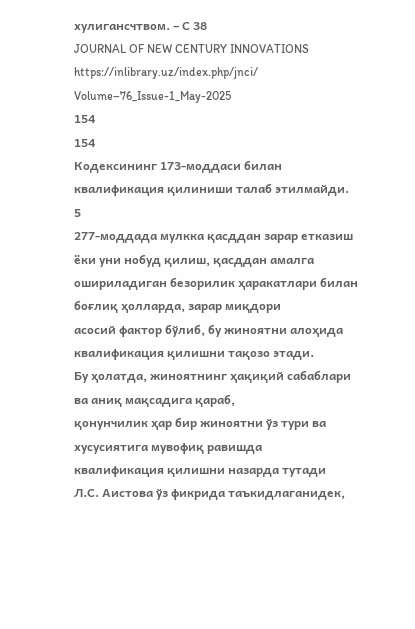хулигансчтвом. – С 38
JOURNAL OF NEW CENTURY INNOVATIONS
https://inlibrary.uz/index.php/jnci/
Volume–76_Issue-1_May-2025
154
154
Кодексининг 173-моддаси билан квалификация қилиниши талаб этилмайди.
5
277-моддада мулкка қасддан зарар етказиш ёки уни нобуд қилиш, қасддан амалга
ошириладиган безорилик ҳаракатлари билан боғлиқ ҳолларда, зарар миқдори
асосий фактор бўлиб, бу жиноятни алоҳида квалификация қилишни тақозо этади.
Бу ҳолатда, жиноятнинг ҳақиқий сабаблари ва аниқ мақсадига қараб,
қонунчилик ҳар бир жиноятни ўз тури ва хусусиятига мувофиқ равишда
квалификация қилишни назарда тутади
Л.С. Аистова ўз фикрида таъкидлаганидек,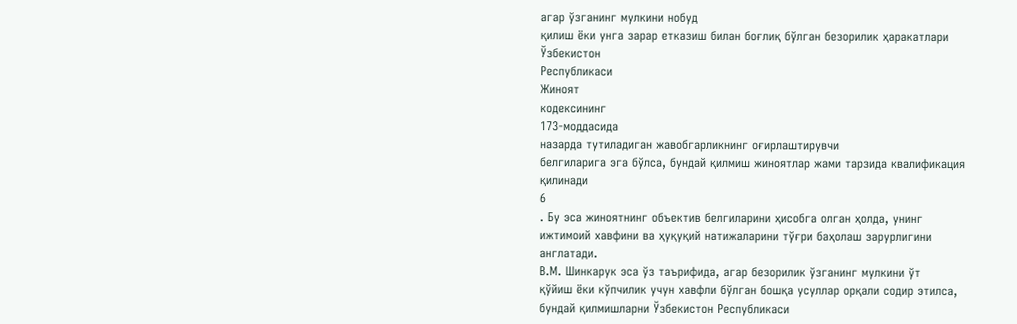агар ўзганинг мулкини нобуд
қилиш ёки унга зарар етказиш билан боғлиқ бўлган безорилик ҳаракатлари
Ўзбекистон
Республикаси
Жиноят
кодексининг
173-моддасида
назарда тутиладиган жавобгарликнинг оғирлаштирувчи
белгиларига эга бўлса, бундай қилмиш жиноятлар жами тарзида квалификация
қилинади
6
. Бу эса жиноятнинг объектив белгиларини ҳисобга олган ҳолда, унинг
ижтимоий хавфини ва ҳуқуқий натижаларини тўғри баҳолаш зарурлигини
англатади.
В.М. Шинкарук эса ўз таърифида, агар безорилик ўзганинг мулкини ўт
қўйиш ёки кўпчилик учун хавфли бўлган бошқа усуллар орқали содир этилса,
бундай қилмишларни Ўзбекистон Республикаси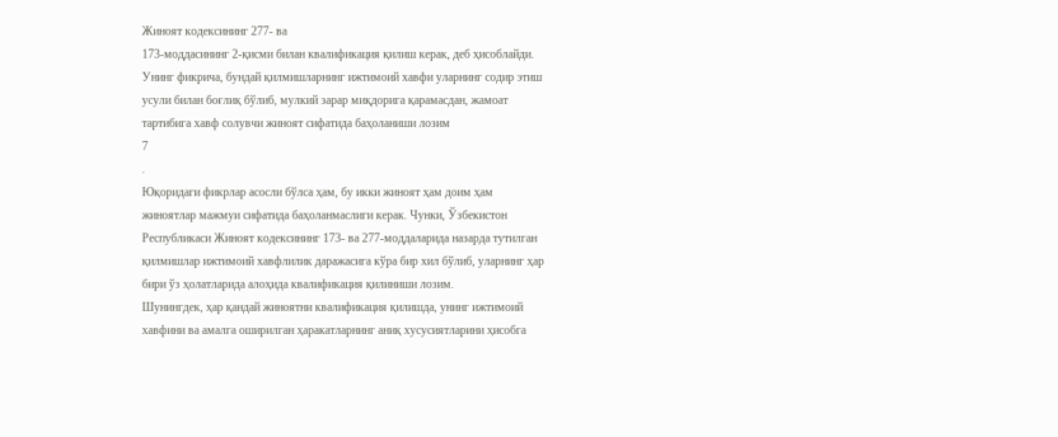Жиноят кодексининг 277- ва
173-моддасининг 2-қисми билан квалификация қилиш керак, деб ҳисоблайди.
Унинг фикрича, бундай қилмишларнинг ижтимоий хавфи уларнинг содир этиш
усули билан боғлиқ бўлиб, мулкий зарар миқдорига қарамасдан, жамоат
тартибига хавф солувчи жиноят сифатида баҳоланиши лозим
7
.
Юқоридаги фикрлар асосли бўлса ҳам, бу икки жиноят ҳам доим ҳам
жиноятлар мажмуи сифатида баҳоланмаслиги керак. Чунки, Ўзбекистон
Республикаси Жиноят кодексининг 173- ва 277-моддаларида назарда тутилган
қилмишлар ижтимоий хавфлилик даражасига кўра бир хил бўлиб, уларнинг ҳар
бири ўз ҳолатларида алоҳида квалификация қилиниши лозим.
Шунингдек, ҳар қандай жиноятни квалификация қилишда, унинг ижтимоий
хавфини ва амалга оширилган ҳаракатларнинг аниқ хусусиятларини ҳисобга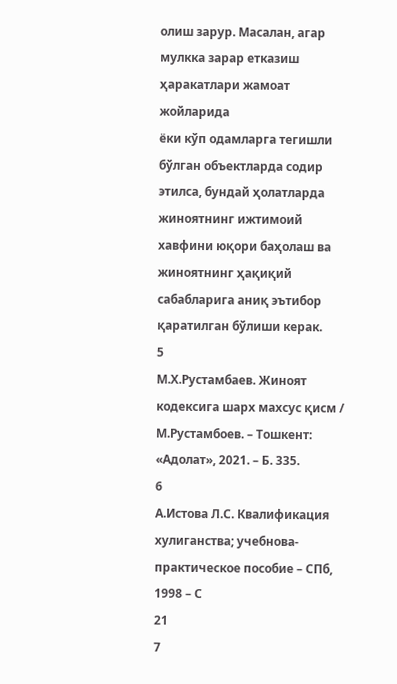олиш зарур. Масалан, агар мулкка зарар етказиш ҳаракатлари жамоат жойларида
ёки кўп одамларга тегишли бўлган объектларда содир этилса, бундай ҳолатларда
жиноятнинг ижтимоий хавфини юқори баҳолаш ва жиноятнинг ҳақиқий
сабабларига аниқ эътибор қаратилган бўлиши керак.
5
М.Х.Рустамбаев. Жиноят кодексига шарх махсус қисм / М.Рустамбоев. – Тошкент:
«Адолат», 2021. – Б. 335.
6
А.Истова Л.С. Квалификация хулиганства; учебнова-практическое пособие – СПб, 1998 – С
21
7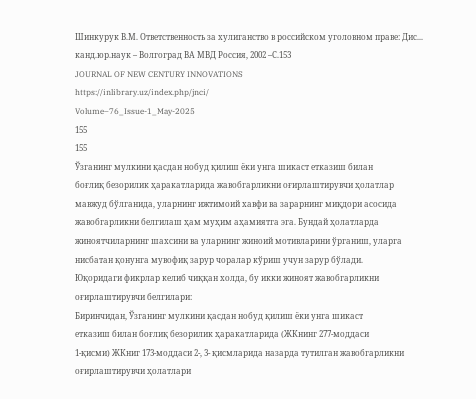Шинкурук В.М. Ответственность за хулиганство в российском уголовном праве: Дис...
канд.юр.наук – Волгоград ВА МВД Россия, 2002 –С.153
JOURNAL OF NEW CENTURY INNOVATIONS
https://inlibrary.uz/index.php/jnci/
Volume–76_Issue-1_May-2025
155
155
Ўзганинг мулкини қасдан нобуд қилиш ёки унга шикаст етказиш билан
боғлиқ безорилик ҳаракатларида жавобгарликни оғирлаштирувчи ҳолатлар
мавжуд бўлганида, уларнинг ижтимоий хавфи ва зарарнинг миқдори асосида
жавобгарликни белгилаш ҳам муҳим аҳамиятга эга. Бундай ҳолатларда
жиноятчиларнинг шахсини ва уларнинг жиноий мотивларини ўрганиш, уларга
нисбатан қонунга мувофиқ зарур чоралар кўриш учун зарур бўлади.
Юқоридаги фикрлар келиб чиққан холда, бу икки жиноят жавобгарликни
оғирлаштирувчи белгилари:
Биринчидан, Ўзганинг мулкини қасдан нобуд қилиш ёки унга шикаст
етказиш билан боғлиқ безорилик ҳаракатларида (ЖКнинг 277-моддаси
1-қисми) ЖКниг 173-моддаси 2-, 3- қисмларида назарда тутилган жавобгарликни
оғирлаштирувчи ҳолатлари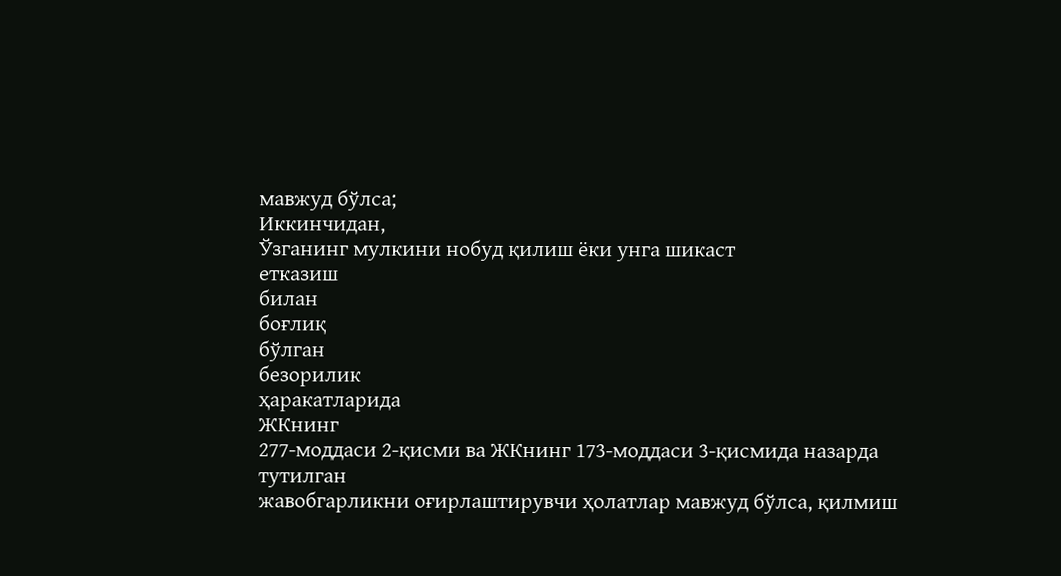мавжуд бўлса;
Иккинчидан,
Ўзганинг мулкини нобуд қилиш ёки унга шикаст
етказиш
билан
боғлиқ
бўлган
безорилик
ҳаракатларида
ЖКнинг
277-моддаси 2-қисми ва ЖКнинг 173-моддаси 3-қисмида назарда тутилган
жавобгарликни оғирлаштирувчи ҳолатлар мавжуд бўлса, қилмиш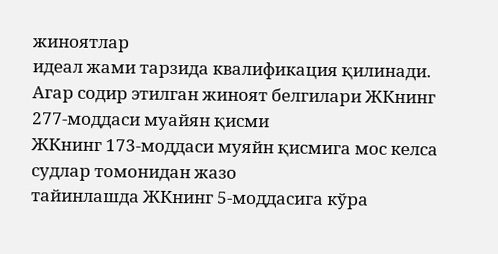жиноятлар
идеал жами тарзида квалификация қилинади.
Агар содир этилган жиноят белгилари ЖКнинг 277-моддаси муайян қисми
ЖКнинг 173-моддаси муяйн қисмига мос келса судлар томонидан жазо
тайинлашда ЖКнинг 5-моддасига кўра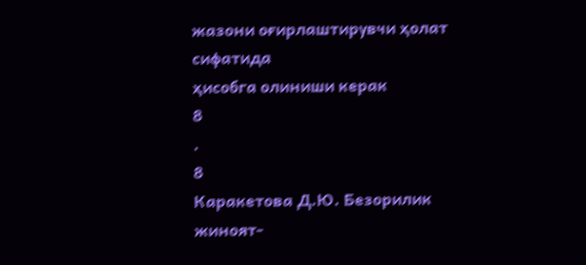жазони оғирлаштирувчи ҳолат сифатида
ҳисобга олиниши керак
8
.
8
Каракетова Д.Ю. Безорилик жиноят-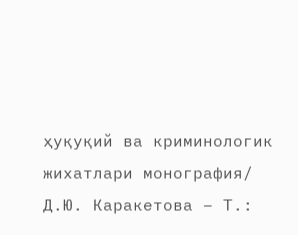ҳуқуқий ва криминологик жихатлари монография/
Д.Ю. Каракетова – Т.: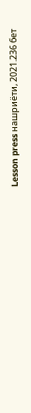Lesson press нашриёти, 2021.236 бет